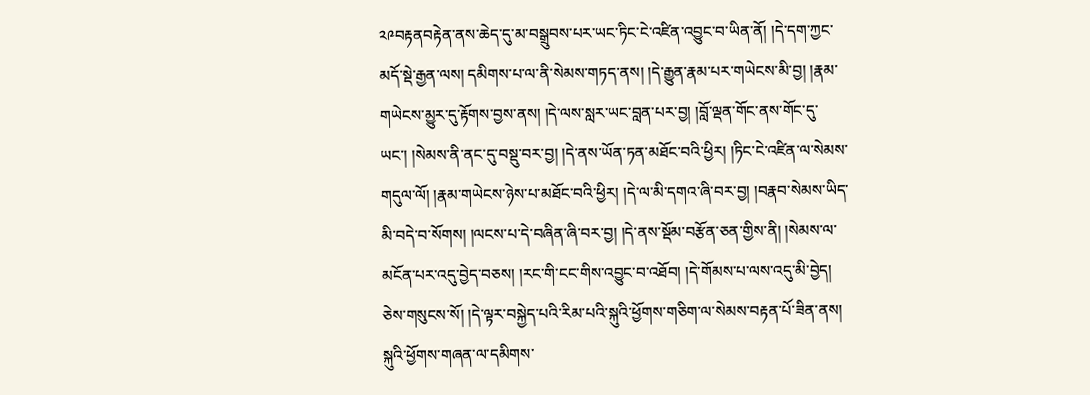༢༩བརྟནབརྟེན་ནས་ཆེད་དུ་མ་བསྒྲུབས་པར་ཡང་ཏིང་ངེ་འཛིན་འབྱུང་བ་ཡིན་ནོ། །དེ་དག་ཀྱང་མདོ་སྡེ་རྒྱན་ལས། དམིགས་པ་ལ་ནི་སེམས་གཏད་ནས། །དེ་རྒྱུན་རྣམ་པར་གཡེངས་མི་བྱ། །རྣམ་གཡེངས་མྱུར་དུ་རྟོགས་བྱས་ནས། །དེ་ལས་སླར་ཡང་བླན་པར་བྱ། །བློ་ལྡན་གོང་ནས་གོང་དུ་ཡང་། །སེམས་ནི་ནང་དུ་བསྡུ་བར་བྱ། །དེ་ནས་ཡོན་ཏན་མཐོང་བའི་ཕྱིར། །ཏིང་ངེ་འཛིན་ལ་སེམས་གདུལ་ལོ། །རྣམ་གཡེངས་ཉེས་པ་མཐོང་བའི་ཕྱིར། །དེ་ལ་མི་དགའ་ཞི་བར་བྱ། །བརྣབ་སེམས་ཡིད་མི་བདེ་བ་སོགས། །ལངས་པ་དེ་བཞིན་ཞི་བར་བྱ། །དེ་ནས་སྡོམ་བརྩོན་ཅན་གྱིས་ནི། །སེམས་ལ་མངོན་པར་འདུ་བྱེད་བཅས། །རང་གི་ངང་གིས་འབྱུང་བ་འཐོབ། །དེ་གོམས་པ་ལས་འདུ་མི་བྱེད། ཅེས་གསུངས་སོ། །དེ་ལྟར་བསྐྱེད་པའི་རིམ་པའི་སྐུའི་ཕྱོགས་གཅིག་ལ་སེམས་བརྟན་པོ་ཟིན་ནས། སྐུའི་ཕྱོགས་གཞན་ལ་དམིགས་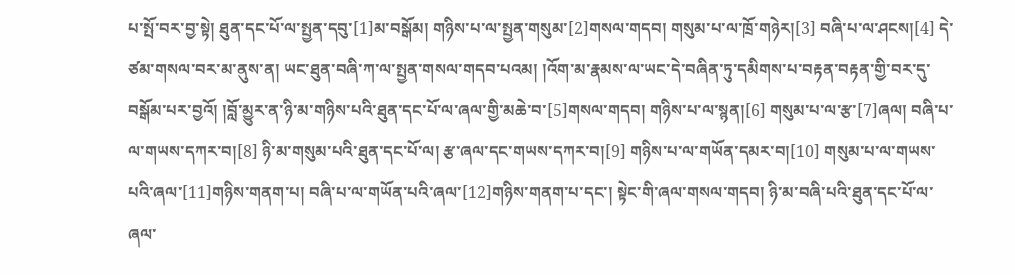པ་སྤོ་བར་བྱ་སྟེ། ཐུན་དང་པོ་ལ་སྤྱན་དབུ་[1]མ་བསྒོམ། གཉིས་པ་ལ་སྤྱན་གསུམ་[2]གསལ་གདབ། གསུམ་པ་ལ་ཁྲོ་གཉེར།[3] བཞི་པ་ལ་ཤངས།[4] དེ་ཙམ་གསལ་བར་མ་ནུས་ན། ཡང་ཐུན་བཞི་ཀ་ལ་སྤྱན་གསལ་གདབ་པའམ། །འོག་མ་རྣམས་ལ་ཡང་དེ་བཞིན་ཏུ་དམིགས་པ་བརྟན་བརྟན་གྱི་བར་དུ་བསྒོམ་པར་བྱའོ། །བློ་མྱུར་ན་ཉི་མ་གཉིས་པའི་ཐུན་དང་པོ་ལ་ཞལ་གྱི་མཆེ་བ་[5]གསལ་གདབ། གཉིས་པ་ལ་སྙན།[6] གསུམ་པ་ལ་རྩ་[7]ཞལ། བཞི་པ་ལ་གཡས་དཀར་བ།[8] ཉི་མ་གསུམ་པའི་ཐུན་དང་པོ་ལ། རྩ་ཞལ་དང་གཡས་དཀར་བ།[9] གཉིས་པ་ལ་གཡོན་དམར་བ།[10] གསུམ་པ་ལ་གཡས་པའི་ཞལ་[11]གཉིས་གནག་པ། བཞི་པ་ལ་གཡོན་པའི་ཞལ་[12]གཉིས་གནག་པ་དང་། སྟེང་གི་ཞལ་གསལ་གདབ། ཉི་མ་བཞི་པའི་ཐུན་དང་པོ་ལ་ཞལ་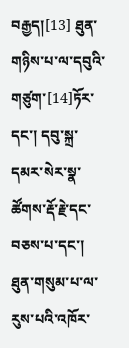བརྒྱད།[13] ཐུན་གཉིས་པ་ལ་དབུའི་གཙུག་[14]ཏོར་དང་། དབུ་སྐྲ་དམར་སེར་སྣ་ཚོགས་རྡོ་རྗེ་དང་བཅས་པ་དང་། ཐུན་གསུམ་པ་ལ་རུས་པའི་འཁོར་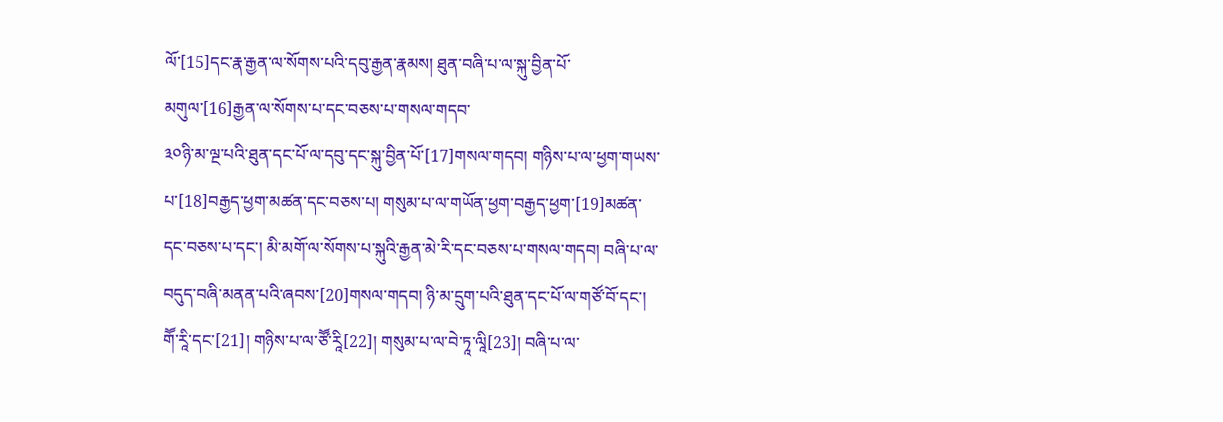ལོ་[15]དང་རྣ་རྒྱན་ལ་སོགས་པའི་དབུ་རྒྱན་རྣམས། ཐུན་བཞི་པ་ལ་སྐུ་བྱིན་པོ་མགུལ་[16]རྒྱན་ལ་སོགས་པ་དང་བཅས་པ་གསལ་གདབ་
༣༠ཉི་མ་ལྔ་པའི་ཐུན་དང་པོ་ལ་དབུ་དང་སྐུ་བྱིན་པོ་[17]གསལ་གདབ། གཉིས་པ་ལ་ཕྱག་གཡས་པ་[18]བརྒྱད་ཕྱག་མཚན་དང་བཅས་པ། གསུམ་པ་ལ་གཡོན་ཕྱག་བརྒྱད་ཕྱག་[19]མཚན་དང་བཅས་པ་དང་། མི་མགོ་ལ་སོགས་པ་སྐུའི་རྒྱན་མེ་རི་དང་བཅས་པ་གསལ་གདབ། བཞི་པ་ལ་བདུད་བཞི་མནན་པའི་ཞབས་[20]གསལ་གདབ། ཉི་མ་དྲུག་པའི་ཐུན་དང་པོ་ལ་གཙོ་བོ་དང་། གཽ་རཱི་དང་[21]། གཉིས་པ་ལ་ཙཽ་རཱི[22]། གསུམ་པ་ལ་བེ་ཏཱ་ལཱི[23]། བཞི་པ་ལ་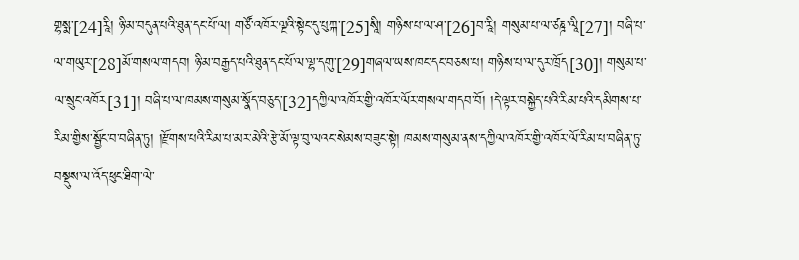གྷསྨ་[24]རཱི། ཉི་མ་བདུན་པའི་ཐུན་དང་པོ་ལ། གཙོ་འཁོར་ལྔའི་སྟེང་དུ་པུཀྐ་[25]སཱི། གཉིས་པ་ལ་ཤ་[26]བ་རཱི། གསུམ་པ་ལ་ཙཎྜ་ལཱི[27]། བཞི་པ་ལ་གཡུར་[28]མོ་གསལ་གདབ། ཉི་མ་བརྒྱད་པའི་ཐུན་དང་པོ་ལ་ལྷ་དགུ་[29]གཞལ་ཡས་ཁང་དང་བཅས་པ། གཉིས་པ་ལ་དུར་ཁྲོད[30]། གསུམ་པ་ལ་སྲུང་འཁོར[31]། བཞི་པ་ལ་ཁམས་གསུམ་སྣོད་བཅུད་[32]དཀྱིལ་འཁོར་གྱི་འཁོར་ལོར་གསལ་གདབ་བོ། །དེ་ལྟར་བསྐྱེད་པའི་རིམ་པའི་དམིགས་པ་རིམ་གྱིས་སྦྱོང་བ་བཞིན་ཏུ། །རྫོགས་པའི་རིམ་པ་མར་མེའི་རྩེ་མོ་ལྟ་བུ་ལའང་སེམས་བཟུང་སྟེ། ཁམས་གསུམ་ནས་དཀྱིལ་འཁོར་གྱི་འཁོར་ལོ་རིམ་པ་བཞིན་ཏུ་བསྡུས་ལ་འོད་ཕུང་ཐིག་ལེ་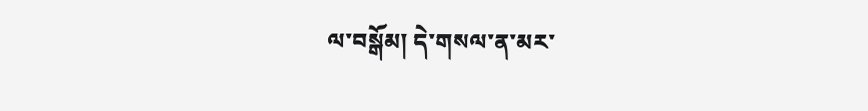ལ་བསྒོམ། དེ་གསལ་ན་མར་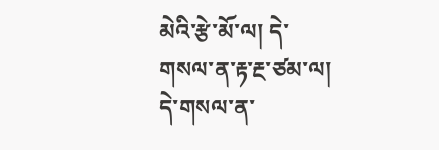མེའི་རྩེ་མོ་ལ། དེ་གསལ་ན་རྟ་རྔ་ཙམ་ལ། དེ་གསལ་ན་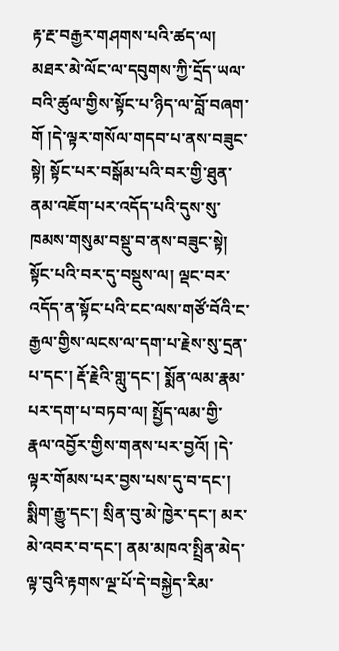རྟ་རྔ་བརྒྱར་གཤགས་པའི་ཚད་ལ། མཐར་མེ་ལོང་ལ་དབུགས་ཀྱི་དྲོད་ཡལ་བའི་ཚུལ་གྱིས་སྟོང་པ་ཉིད་ལ་བློ་བཞག་གོ །དེ་ལྟར་གསོལ་གདབ་པ་ནས་བཟུང་སྟེ། སྟོང་པར་བསྒོམ་པའི་བར་གྱི་ཐུན་ནམ་འཇོག་པར་འདོད་པའི་དུས་སུ་ཁམས་གསུམ་བསྡུ་བ་ནས་བཟུང་སྟེ། སྟོང་པའི་བར་དུ་བསྡུས་ལ། ལྡང་བར་འདོད་ན་སྟོང་པའི་ངང་ལས་གཙོ་བོའི་ང་རྒྱལ་གྱིས་ལངས་ལ་དག་པ་རྗེས་སུ་དྲན་པ་དང་། རྡོ་རྗེའི་གླུ་དང་། སྨོན་ལམ་རྣམ་པར་དག་པ་བཏབ་ལ། སྤྱོད་ལམ་གྱི་རྣལ་འབྱོར་གྱིས་གནས་པར་བྱའོ། །དེ་ལྟར་གོམས་པར་བྱས་པས་དུ་བ་དང་། སྨིག་རྒྱུ་དང་། སྲིན་བུ་མེ་ཁྱེར་དང་། མར་མེ་འབར་བ་དང་། ནམ་མཁའ་སྤྲིན་མེད་ལྟ་བུའི་རྟགས་ལྔ་པོ་དེ་བསྐྱེད་རིམ་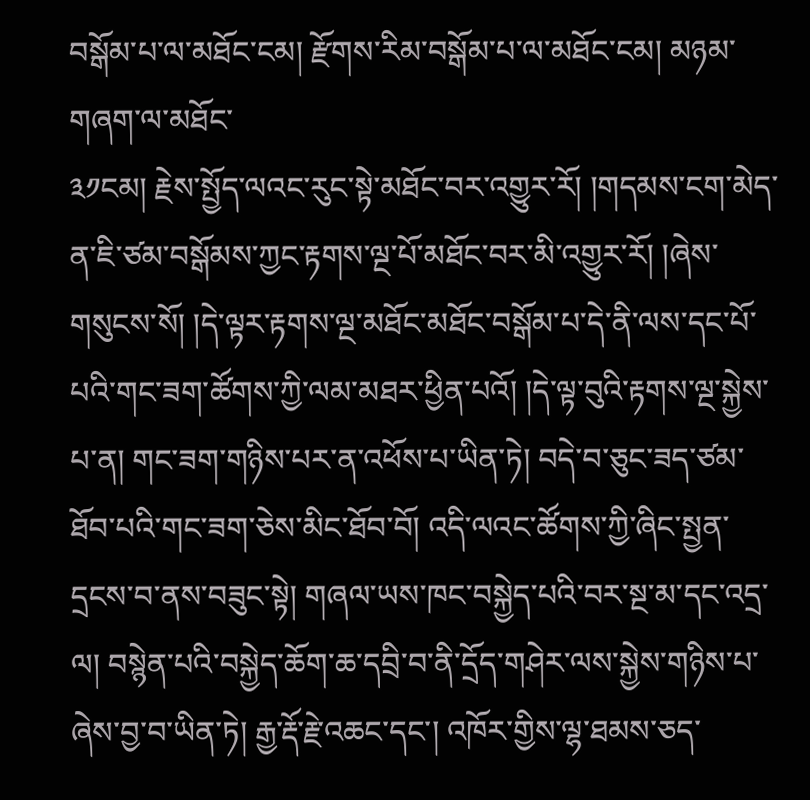བསྒོམ་པ་ལ་མཐོང་ངམ། རྫོགས་རིམ་བསྒོམ་པ་ལ་མཐོང་ངམ། མཉམ་གཞག་ལ་མཐོང་
༣༡ངམ། རྗེས་སྤྱོད་ལའང་རུང་སྟེ་མཐོང་བར་འགྱུར་རོ། །གདམས་ངག་མེད་ན་ཇི་ཙམ་བསྒོམས་ཀྱང་རྟགས་ལྔ་པོ་མཐོང་བར་མི་འགྱུར་རོ། །ཞེས་གསུངས་སོ། །དེ་ལྟར་རྟགས་ལྔ་མཐོང་མཐོང་བསྒོམ་པ་དེ་ནི་ལས་དང་པོ་པའི་གང་ཟག་ཚོགས་ཀྱི་ལམ་མཐར་ཕྱིན་པའོ། །དེ་ལྟ་བུའི་རྟགས་ལྔ་སྐྱེས་པ་ན། གང་ཟག་གཉིས་པར་ན་འཕོས་པ་ཡིན་ཏེ། བདེ་བ་ཅུང་ཟད་ཙམ་ཐོབ་པའི་གང་ཟག་ཅེས་མིང་ཐོབ་བོ། འདི་ལའང་ཚོགས་ཀྱི་ཞིང་སྤྱན་དྲངས་བ་ནས་བཟུང་སྟེ། གཞལ་ཡས་ཁང་བསྐྱེད་པའི་བར་སྔ་མ་དང་འདྲ་ལ། བསྙེན་པའི་བསྐྱེད་ཆོག་ཆ་དབྲི་བ་ནི་དྲོད་གཤེར་ལས་སྐྱེས་གཉིས་པ་ཞེས་བྱ་བ་ཡིན་ཏེ། རྒྱ་རྡོ་རྗེ་འཆང་དང་། འཁོར་གྱིས་ལྷ་ཐམས་ཅད་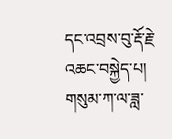དང་འབྲས་བུ་རྡོ་རྗེ་འཆང་བསྐྱེད་པ། གསུམ་ཀ་ལ་ཟླ་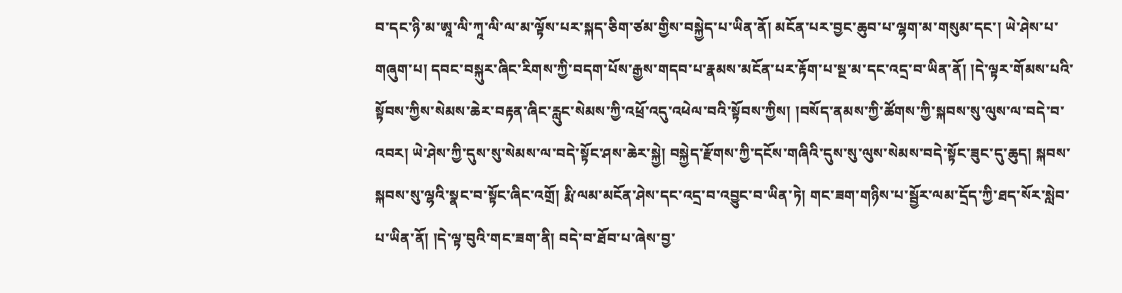བ་དང་ཉི་མ་ཨཱ་ལི་ཀཱ་ལི་ལ་མ་ལྟོས་པར་སྐད་ཅིག་ཙམ་གྱིས་བསྐྱེད་པ་ཡིན་ནོ། མངོན་པར་བྱང་ཆུབ་པ་ལྷག་མ་གསུམ་དང་། ཡེ་ཤེས་པ་གཞུག་པ། དབང་བསྐུར་ཞིང་རིགས་ཀྱི་བདག་པོས་རྒྱས་གདབ་པ་རྣམས་མངོན་པར་རྟོག་པ་སྔ་མ་དང་འདྲ་བ་ཡིན་ནོ། །དེ་ལྟར་གོམས་པའི་སྟོབས་ཀྱིས་སེམས་ཆེར་བརྟན་ཞིང་རླུང་སེམས་ཀྱི་འཕྲོ་འདུ་འཕེལ་བའི་སྟོབས་ཀྱིས། །བསོད་ནམས་ཀྱི་ཚོགས་ཀྱི་སྐབས་སུ་ལུས་ལ་བདེ་བ་འབར། ཡེ་ཤེས་ཀྱི་དུས་སུ་སེམས་ལ་བདེ་སྟོང་ཤས་ཆེར་སྐྱེ། བསྐྱེད་རྫོགས་ཀྱི་དངོས་གཞིའི་དུས་སུ་ལུས་སེམས་བདེ་སྟོང་ཟུང་དུ་ཆུད། སྐབས་སྐབས་སུ་ལྷའི་སྣང་བ་སྟོང་ཞིང་འགྲོ། རྨི་ལམ་མངོན་ཤེས་དང་འདྲ་བ་འབྱུང་བ་ཡིན་ཏེ། གང་ཟག་གཉིས་པ་སྦྱོར་ལམ་དྲོད་ཀྱི་ཐད་སོར་སླེབ་པ་ཡིན་ནོ། །དེ་ལྟ་བུའི་གང་ཟག་ནི། བདེ་བ་ཐོབ་པ་ཞེས་བྱ་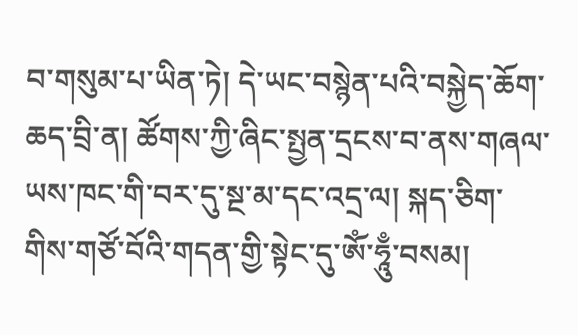བ་གསུམ་པ་ཡིན་ཏེ། དེ་ཡང་བསྙེན་པའི་བསྐྱེད་ཆོག་ཆད་བྲི་ན། ཚོགས་ཀྱི་ཞིང་སྤྱན་དྲངས་བ་ནས་གཞལ་ཡས་ཁང་གི་བར་དུ་སྔ་མ་དང་འདྲ་ལ། སྐད་ཅིག་གིས་གཙོ་བོའི་གདན་གྱི་སྟེང་དུ་ༀ་ཧཱུྃ་བསམ།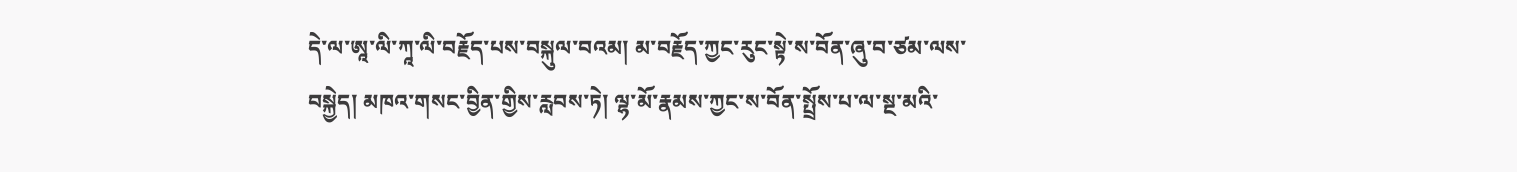དེ་ལ་ཨཱ་ལི་ཀཱ་ལི་བརྗོད་པས་བསྐུལ་བའམ། མ་བརྗོད་ཀྱང་རུང་སྟེ་ས་བོན་ཞུ་བ་ཙམ་ལས་བསྐྱེད། མཁའ་གསང་བྱིན་གྱིས་རླབས་ཏེ། ལྷ་མོ་རྣམས་ཀྱང་ས་བོན་སྤྲོས་པ་ལ་སྔ་མའི་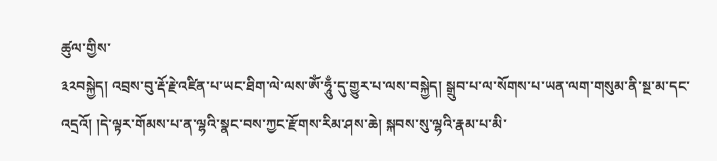ཚུལ་གྱིས་
༣༢བསྐྱེད། འབྲས་བུ་རྡོ་རྗེ་འཛིན་པ་ཡང་ཐིག་ལེ་ལས་ༀ་ཧཱུྃ་དུ་གྱུར་པ་ལས་བསྐྱེད། སྒྲུབ་པ་ལ་སོགས་པ་ཡན་ལག་གསུམ་ནི་སྔ་མ་དང་འདྲའོ། །དེ་ལྟར་གོམས་པ་ན་ལྷའི་སྣང་བས་ཀྱང་རྫོགས་རིམ་ཤས་ཆེ། སྐབས་སུ་ལྷའི་རྣམ་པ་མི་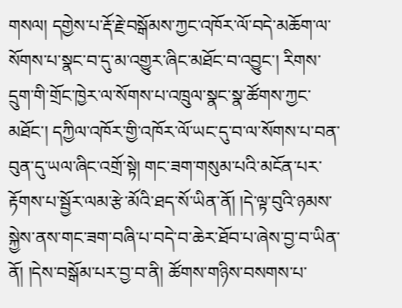གསལ། དགྱེས་པ་རྡོ་རྗེ་བསྒོམས་ཀྱང་འཁོར་ལོ་བདེ་མཆོག་ལ་སོགས་པ་སྣང་བ་དུ་མ་འགྱུར་ཞིང་མཐོང་བ་འབྱུང་། རིགས་དྲུག་གི་གྲོང་ཁྱེར་ལ་སོགས་པ་འཁྲུལ་སྣང་སྣ་ཚོགས་ཀྱང་མཐོང་། དཀྱིལ་འཁོར་གྱི་འཁོར་ལོ་ཡང་དུ་བ་ལ་སོགས་པ་བན་བུན་དུ་ཡལ་ཞིང་འགྲོ་སྟེ། གང་ཟག་གསུམ་པའི་མངོན་པར་རྟོགས་པ་སྦྱོར་ལམ་རྩེ་མོའི་ཐད་སོ་ཡིན་ནོ། །དེ་ལྟ་བུའི་ཉམས་སྐྱེས་ནས་གང་ཟག་བཞི་པ་བདེ་བ་ཆེར་ཐོབ་པ་ཞེས་བྱ་བ་ཡིན་ནོ། །དེས་བསྒོམ་པར་བྱ་བ་ནི། ཚོགས་གཉིས་བསགས་པ་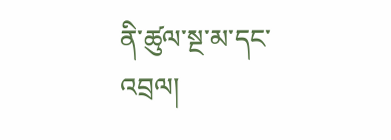ནི་ཚུལ་སྔ་མ་དང་འབྲལ།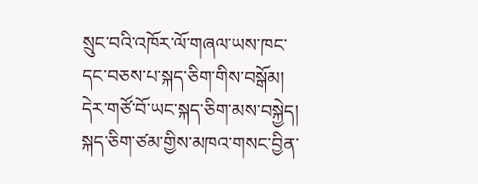སྲུང་བའི་འཁོར་ལོ་གཞལ་ཡས་ཁང་དང་བཅས་པ་སྐད་ཅིག་གིས་བསྒོམ། དེར་གཙོ་བོ་ཡང་སྐད་ཅིག་མས་བསྐྱེད། སྐད་ཅིག་ཙམ་གྱིས་མཁའ་གསང་བྱིན་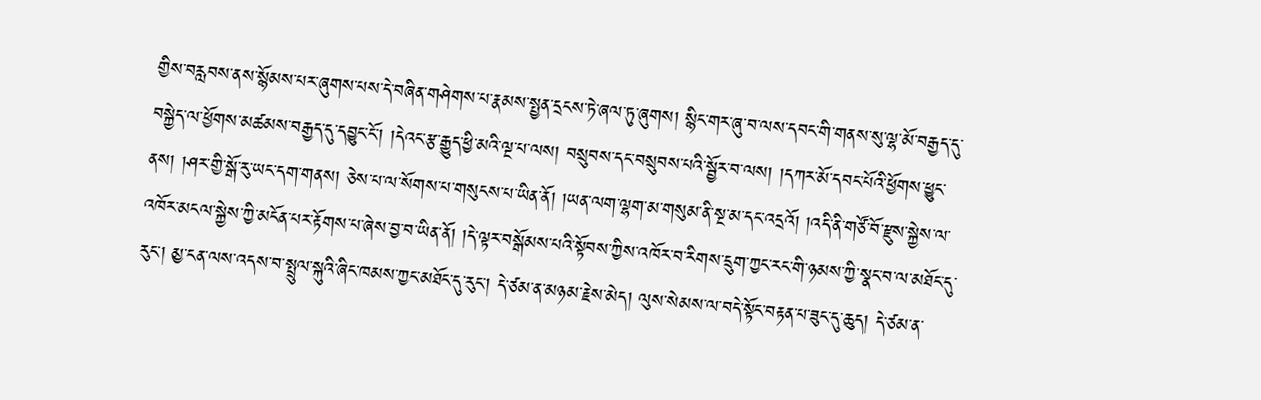གྱིས་བརླབས་ནས་སྙོམས་པར་ཞུགས་པས་དེ་བཞིན་གཤེགས་པ་རྣམས་སྤྱན་དྲངས་ཏེ་ཞལ་ཏུ་ཞུགས། སྙིང་གར་ཞུ་བ་ལས་དབང་གི་གནས་སུ་ལྷ་མོ་བརྒྱད་དུ་བསྐྱེད་ལ་ཕྱོགས་མཚམས་བརྒྱད་དུ་དབྱུང་ངོ་། །དེའང་རྩ་རྒྱུད་ཕྱི་མའི་ལྔ་པ་ལས། བསྲུབས་དང་བསྲུབས་པའི་སྦྱོར་བ་ལས། །དཀར་མོ་དབང་པོའི་ཕྱོགས་ཕྱུང་ནས། །ཤར་གྱི་སྒོ་རུ་ཡང་དག་གནས། ཅེས་པ་ལ་སོགས་པ་གསུངས་པ་ཡིན་ནོ། །ཡན་ལག་ལྷག་མ་གསུམ་ནི་སྔ་མ་དང་འདྲའོ། །འདི་ནི་གཙོ་བོ་རྫུས་སྐྱེས་ལ་འཁོར་མངལ་སྐྱེས་ཀྱི་མངོན་པར་རྟོགས་པ་ཞེས་བྱ་བ་ཡིན་ནོ། །དེ་ལྟར་བསྒོམས་པའི་སྟོབས་ཀྱིས་འཁོར་བ་རིགས་དྲུག་ཀྱང་རང་གི་ཉམས་ཀྱི་སྣང་བ་ལ་མཐོང་དུ་རུང་། མྱ་ངན་ལས་འདས་བ་སྤྲུལ་སྐུའི་ཞིང་ཁམས་ཀྱང་མཐོང་དུ་རུང་། དེ་ཙམ་ན་མཉམ་རྗེས་མེད། ལུས་སེམས་ལ་བདེ་སྟོང་བརྟན་པ་ཟུང་དུ་ཆུད། དེ་ཙམ་ན་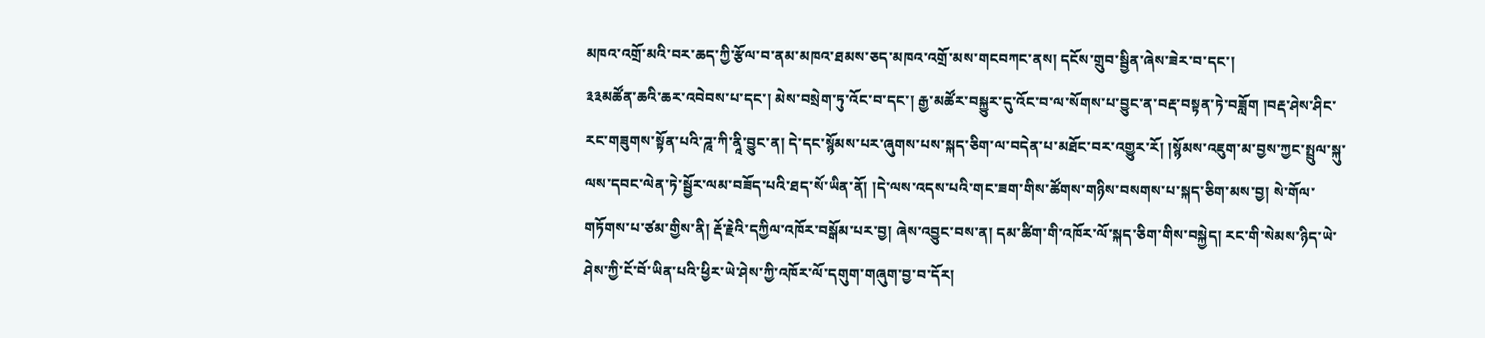མཁའ་འགྲོ་མའི་བར་ཆད་ཀྱི་རྩོལ་བ་ནམ་མཁའ་ཐམས་ཅད་མཁའ་འགྲོ་མས་གངབཀང་ནས། དངོས་གྲུབ་སྦྱིན་ཞེས་ཟེར་བ་དང་།
༣༣མཚོན་ཆའི་ཆར་འབེབས་པ་དང་། མེས་བསྲེག་ཏུ་འོང་བ་དང་། རྒྱ་མཚོར་བསྐྱུར་དུ་འོང་བ་ལ་སོགས་པ་བྱུང་ན་བརྡ་བསྟན་ཏེ་བཟློག །བརྡ་ཤེས་ཤིང་རང་གཟུགས་སྟོན་པའི་ཌཱ་ཀི་ནཱི་བྱུང་ན། དེ་དང་སྙོམས་པར་ཞུགས་པས་སྐད་ཅིག་ལ་བདེན་པ་མཐོང་བར་འགྱུར་རོ། །སྙོམས་འཇུག་མ་བྱས་ཀྱང་སྤྲུལ་སྐུ་ལས་དབང་ལེན་ཏེ་སྦྱོར་ལམ་བཟོད་པའི་ཐད་སོ་ཡིན་ནོ། །དེ་ལས་འདས་པའི་གང་ཟག་གིས་ཚོགས་གཉིས་བསགས་པ་སྐད་ཅིག་མས་བྱ། སེ་གོལ་གཏོགས་པ་ཙམ་གྱིས་ནི། རྡོ་རྗེའི་དཀྱིལ་འཁོར་བསྒོམ་པར་བྱ། ཞེས་འབྱུང་བས་ན། དམ་ཚིག་གི་འཁོར་ལོ་སྐད་ཅིག་གིས་བསྐྱེད། རང་གི་སེམས་ཉིད་ཡེ་ཤེས་ཀྱི་ངོ་བོ་ཡིན་པའི་ཕྱིར་ཡེ་ཤེས་ཀྱི་འཁོར་ལོ་དགུག་གཞུག་བྱ་བ་དོར།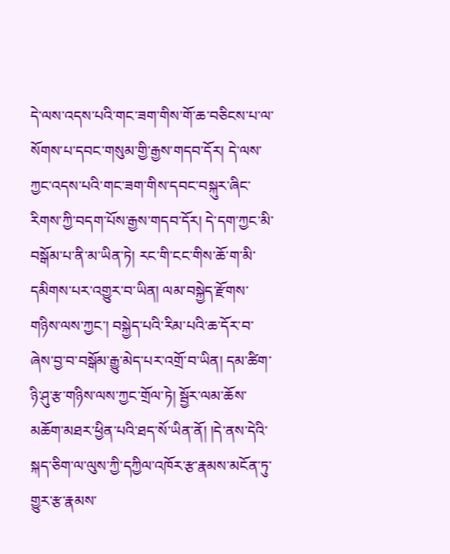དེ་ལས་འདས་པའི་གང་ཟག་གིས་གོ་ཆ་བཅིངས་པ་ལ་སོགས་པ་དབང་གསུམ་གྱི་རྒྱས་གདབ་དོར། དེ་ལས་ཀྱང་འདས་པའི་གང་ཟག་གིས་དབང་བསྐུར་ཞིང་རིགས་ཀྱི་བདག་པོས་རྒྱས་གདབ་དོར། དེ་དག་ཀྱང་མི་བསྒོམ་པ་ནི་མ་ཡིན་ཏེ། རང་གི་ངང་གིས་ཆོ་ག་མི་དམིགས་པར་འགྱུར་བ་ཡིན། ལམ་བསྐྱེད་རྫོགས་གཉིས་ལས་ཀྱང་། བསྐྱེད་པའི་རིམ་པའི་ཆ་དོར་བ་ཞེས་བྱ་བ་བསྒོམ་རྒྱུ་མེད་པར་འགྲོ་བ་ཡིན། དམ་ཚིག་ཉི་ཤུ་རྩ་གཉིས་ལས་ཀྱང་གྲོལ་ཏེ། སྦྱོར་ལམ་ཆོས་མཆོག་མཐར་ཕྱིན་པའི་ཐད་སོ་ཡིན་ནོ། །དེ་ནས་དེའི་སྐད་ཅིག་ལ་ལུས་ཀྱི་དཀྱིལ་འཁོར་རྩ་རྣམས་མངོན་ཏུ་གྱུར་རྩ་རྣམས་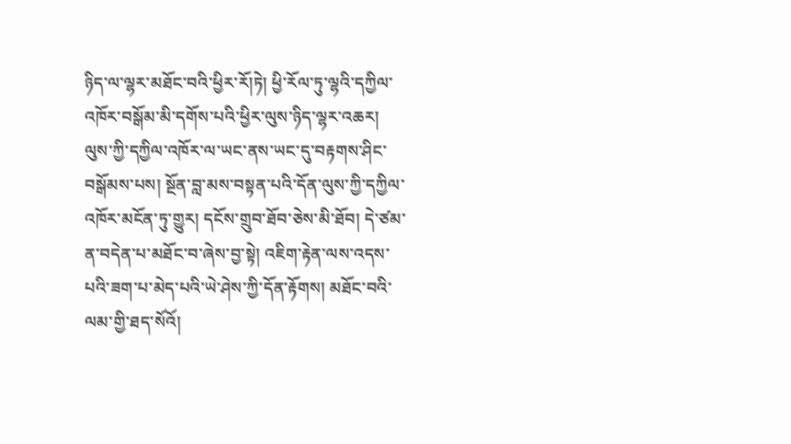ཉིད་ལ་ལྷར་མཐོང་བའི་ཕྱིར་རོ།ཏེ། ཕྱི་རོལ་ཏུ་ལྷའི་དཀྱིལ་འཁོར་བསྒོམ་མི་དགོས་པའི་ཕྱིར་ལུས་ཉིད་ལྷར་འཆར། ལུས་ཀྱི་དཀྱིལ་འཁོར་ལ་ཡང་ནས་ཡང་དུ་བརྟགས་ཤིང་བསྒོམས་པས། སྔོན་བླ་མས་བསྟན་པའི་དོན་ལུས་ཀྱི་དཀྱིལ་འཁོར་མངོན་ཏུ་གྱུར། དངོས་གྲུབ་ཐོབ་ཅེས་མི་ཐོབ། དེ་ཙམ་ན་བདེན་པ་མཐོང་བ་ཞེས་བྱ་སྟེ། འཇིག་རྟེན་ལས་འདས་པའི་ཟག་པ་མེད་པའི་ཡེ་ཤེས་ཀྱི་དོན་རྟོགས། མཐོང་བའི་ལམ་གྱི་ཐད་སོའོ།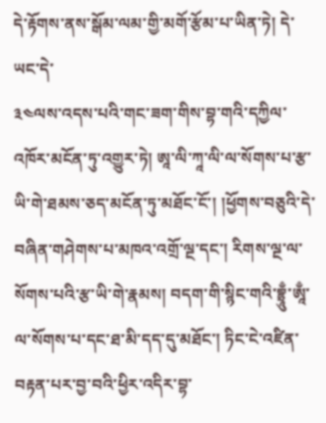དེ་རྟོགས་ནས་སྒོམ་ལམ་གྱི་མགོ་རྩོམ་པ་ཡིན་ཏེ། དེ་ཡང་དེ་
༣༤ལས་འདས་པའི་གང་ཟག་གིས་བྷ་གའི་དཀྱིལ་འཁོར་མངོན་ཏུ་འགྱུར་ཏེ། ཨཱ་ལི་ཀཱ་ལི་ལ་སོགས་པ་རྩ་ཡི་གེ་ཐམས་ཅད་མངོན་ཏུ་མཐོང་ངོ་། །ཕྱོགས་བཅུའི་དེ་བཞིན་གཤེགས་པ་མཁའ་འགྲོ་ལྔ་དང་། རིགས་ལྔ་ལ་སོགས་པའི་རྩ་ཡི་གེ་རྣམས། བདག་གི་སྙིང་གའི་བྷྲཱུྃ་ཨཱྃ་ལ་སོགས་པ་དང་ཐ་མི་དད་དུ་མཐོང་། ཏིང་ངེ་འཛིན་བརྟན་པར་བྱ་བའི་ཕྱིར་འདིར་བྷ་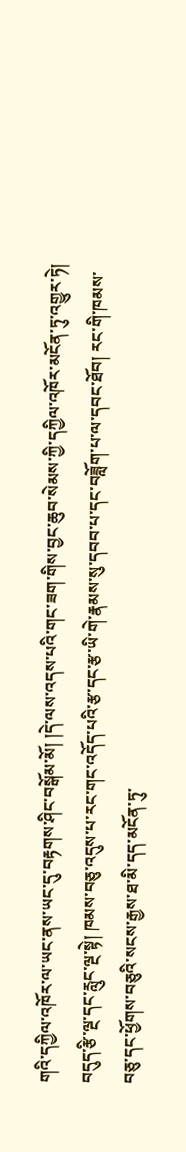གའི་དཀྱིལ་འཁོར་ལ་ཡང་ནས་ཡང་དུ་བརྟགས་ཤིང་བསྒོམ་མོ། །དེ་ལས་འདས་པའི་གང་ཟག་གིས་བྱང་ཆུབ་སེམས་ཀྱི་དཀྱིལ་འཁོར་མངོན་ཏུ་འགྱུར་ཏེ། བདུད་རྩི་ལྔ་དང་རླུང་ལྔ་སྟེ། ཁམས་བཅུ་འདུས་པ་རང་གང་འདོད་པའི་རྩ་དང་རྩ་ཡི་གེ་རྣམས་སུ་དབབ་པ་དང་བཟློག་པ་ལ་དབང་ཐོབ། རང་གི་ཁམས་བཅུ་དང་ཕྱོགས་བཅུའི་སངས་རྒྱས་ཐ་མི་དད་མངོན་ཏུ་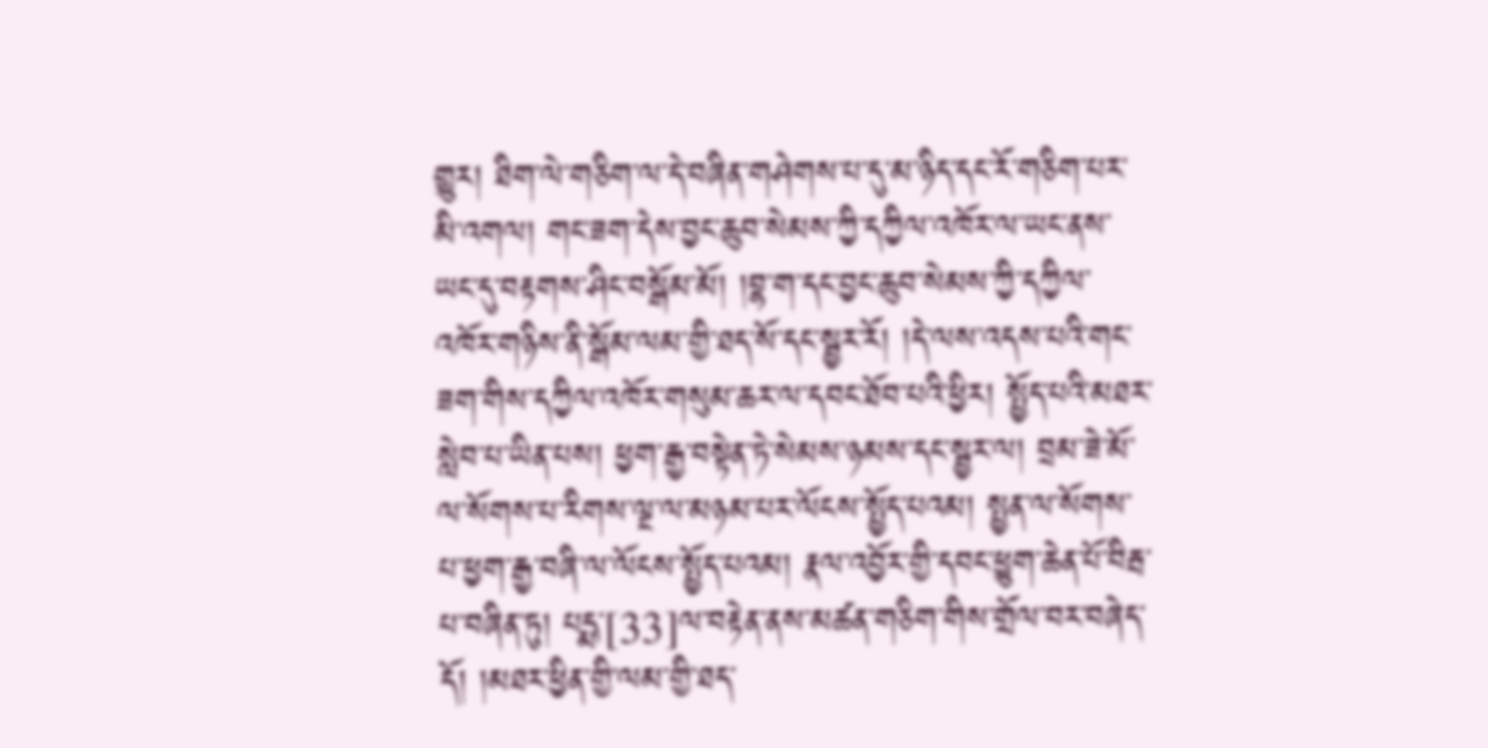གྱུར། ཐིག་ལེ་གཅིག་ལ་དེ་བཞིན་གཤེགས་པ་དུ་མ་ཉིད་དང་རོ་གཅིག་པར་མི་འགལ། གང་ཟག་དེས་བྱང་ཆུབ་སེམས་ཀྱི་དཀྱིལ་འཁོར་ལ་ཡང་ནས་ཡང་དུ་བརྟགས་ཤིང་བསྒོམ་མོ། །བྷ་ག་དང་བྱང་ཆུབ་སེམས་ཀྱི་དཀྱིལ་འཁོར་གཉིས་ནི་སྒོམ་ལམ་གྱི་ཐད་སོ་དང་སྦྱར་རོ། །དེ་ལས་འདས་པའི་གང་ཟག་གིས་དཀྱིལ་འཁོར་གསུམ་ཆར་ལ་དབང་ཐོབ་པའི་ཕྱིར། སྤྱོད་པའི་མཐར་སླེབ་པ་ཡིན་པས། ཕྱག་རྒྱ་བསྟེན་ཏེ་སེམས་ཉམས་དང་སྦྱར་ལ། བྲམ་ཟེ་མོ་ལ་སོགས་པ་རིགས་ལྔ་ལ་མཉམ་པར་ལོངས་སྤྱོད་པའམ། སྤྱན་ལ་སོགས་པ་ཕྱག་རྒྱ་བཞི་ལ་ལོངས་སྤྱོད་པའམ། རྣལ་འབྱོར་གྱི་དབང་ཕྱུག་ཆེན་པོ་བིརྦ་པ་བཞིན་ཏུ། པདྨ་[33]ལ་བརྟེན་ནས་མཚན་གཅིག་གིས་གྲོལ་བར་བཞེད་དོ། །མཐར་ཕྱིན་གྱི་ལམ་གྱི་ཐད་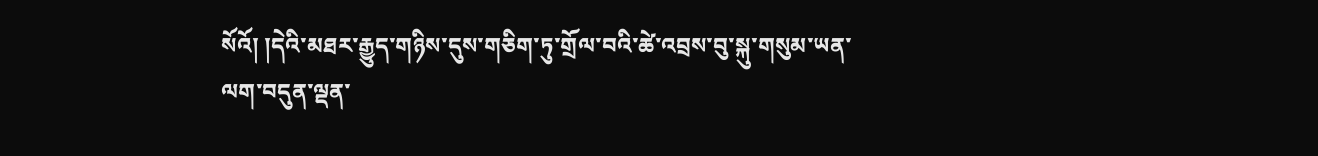སོའོ། །དེའི་མཐར་རྒྱུད་གཉིས་དུས་གཅིག་ཏུ་གྲོལ་བའི་ཚེ་འབྲས་བུ་སྐུ་གསུམ་ཡན་ལག་བདུན་ལྡན་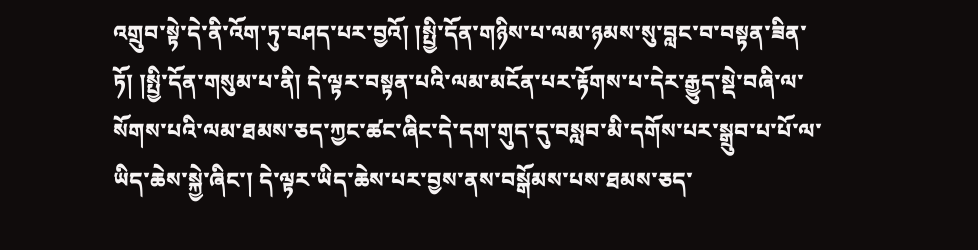འགྲུབ་སྟེ་དེ་ནི་འོག་ཏུ་བཤད་པར་བྱའོ། །སྤྱི་དོན་གཉིས་པ་ལམ་ཉམས་སུ་བླང་བ་བསྟན་ཟིན་ཏོ། །སྤྱི་དོན་གསུམ་པ་ནི། དེ་ལྟར་བསྟན་པའི་ལམ་མངོན་པར་རྟོགས་པ་དེར་རྒྱུད་སྡེ་བཞི་ལ་སོགས་པའི་ལམ་ཐམས་ཅད་ཀྱང་ཚང་ཞིང་དེ་དག་གུད་དུ་བསླབ་མི་དགོས་པར་སྒྲུབ་པ་པོ་ལ་ཡིད་ཆེས་སྐྱེ་ཞིང་། དེ་ལྟར་ཡིད་ཆེས་པར་བྱས་ནས་བསྒོམས་པས་ཐམས་ཅད་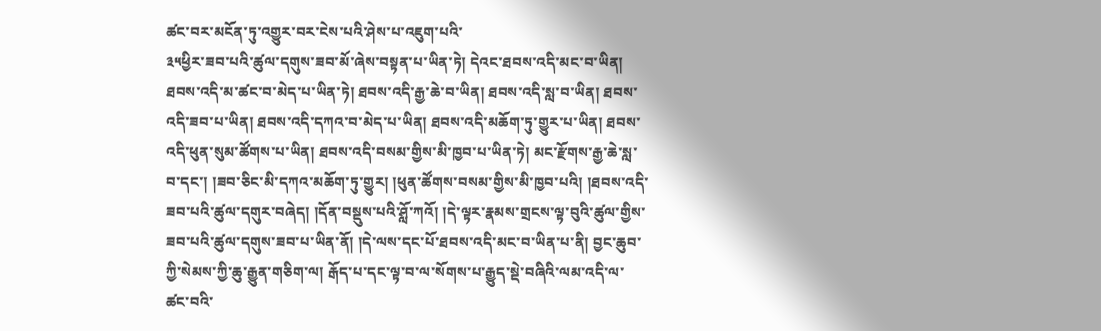ཚང་བར་མངོན་ཏུ་འགྱུར་བར་ངེས་པའི་ཤེས་པ་འཇུག་པའི་
༣༥ཕྱིར་ཟབ་པའི་ཚུལ་དགུས་ཟབ་མོ་ཞེས་བསྟན་པ་ཡིན་ཏེ། དེའང་ཐབས་འདི་མང་བ་ཡིན། ཐབས་འདི་མ་ཚང་བ་མེད་པ་ཡིན་ཏེ། ཐབས་འདི་རྒྱ་ཆེ་བ་ཡིན། ཐབས་འདི་སླ་བ་ཡིན། ཐབས་འདི་ཟབ་པ་ཡིན། ཐབས་འདི་དཀའ་བ་མེད་པ་ཡིན། ཐབས་འདི་མཆོག་ཏུ་གྱུར་པ་ཡིན། ཐབས་འདི་ཕུན་སུམ་ཚོགས་པ་ཡིན། ཐབས་འདི་བསམ་གྱིས་མི་ཁྱབ་པ་ཡིན་ཏེ། མང་རྫོགས་རྒྱ་ཆེ་སླ་བ་དང་། །ཟབ་ཅིང་མི་དཀའ་མཆོག་ཏུ་གྱུར། །ཕུན་ཚོགས་བསམ་གྱིས་མི་ཁྱབ་པའི། །ཐབས་འདི་ཟབ་པའི་ཚུལ་དགུར་བཞེད། །དོན་བསྡུས་པའི་ཤློ་ཀའོ། །དེ་ལྟར་རྣམས་གྲངས་ལྟ་བུའི་ཚུལ་གྱིས་ཟབ་པའི་ཚུལ་དགུས་ཟབ་པ་ཡིན་ནོ། །དེ་ལས་དང་པོ་ཐབས་འདི་མང་བ་ཡིན་པ་ནི། བྱང་ཆུབ་ཀྱི་སེམས་ཀྱི་ཆུ་རྒྱུན་གཅིག་ལ། རྒོད་པ་དང་ལྟ་བ་ལ་སོགས་པ་རྒྱུད་སྡེ་བཞིའི་ལམ་འདི་ལ་ཚང་བའི་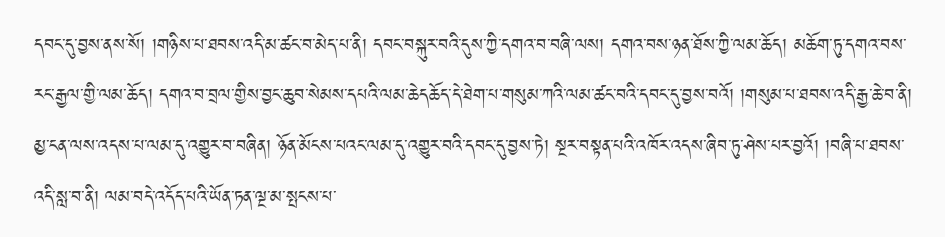དབང་དུ་བྱས་ནས་སོ། །གཉིས་པ་ཐབས་འདི་མ་ཚང་བ་མེད་པ་ནི། དབང་བསྐུར་བའི་དུས་ཀྱི་དགའ་བ་བཞི་ལས། དགའ་བས་ཉན་ཐོས་ཀྱི་ལམ་ཆོད། མཆོག་ཏུ་དགའ་བས་རང་རྒྱལ་གྱི་ལམ་ཆོད། དགའ་བ་བྲལ་གྱིས་བྱང་ཆུབ་སེམས་དཔའི་ལམ་ཆེདཆོད་དེ་ཐེག་པ་གསུམ་ཀའི་ལམ་ཚང་བའི་དབང་དུ་བྱས་བའོ། །གསུམ་པ་ཐབས་འདི་རྒྱ་ཆེ་བ་ནི། མྱ་ངན་ལས་འདས་པ་ལམ་དུ་འགྱུར་བ་བཞིན། ཉོན་མོངས་པའང་ལམ་དུ་འགྱུར་བའི་དབང་དུ་བྱས་ཏེ། སྔར་བསྟན་པའི་འཁོར་འདས་ཞིབ་ཏུ་ཤེས་པར་བྱའོ། །བཞི་པ་ཐབས་འདི་སླ་བ་ནི། ལམ་བདེ་འདོད་པའི་ཡོན་ཏན་ལྔ་མ་སྤངས་པ་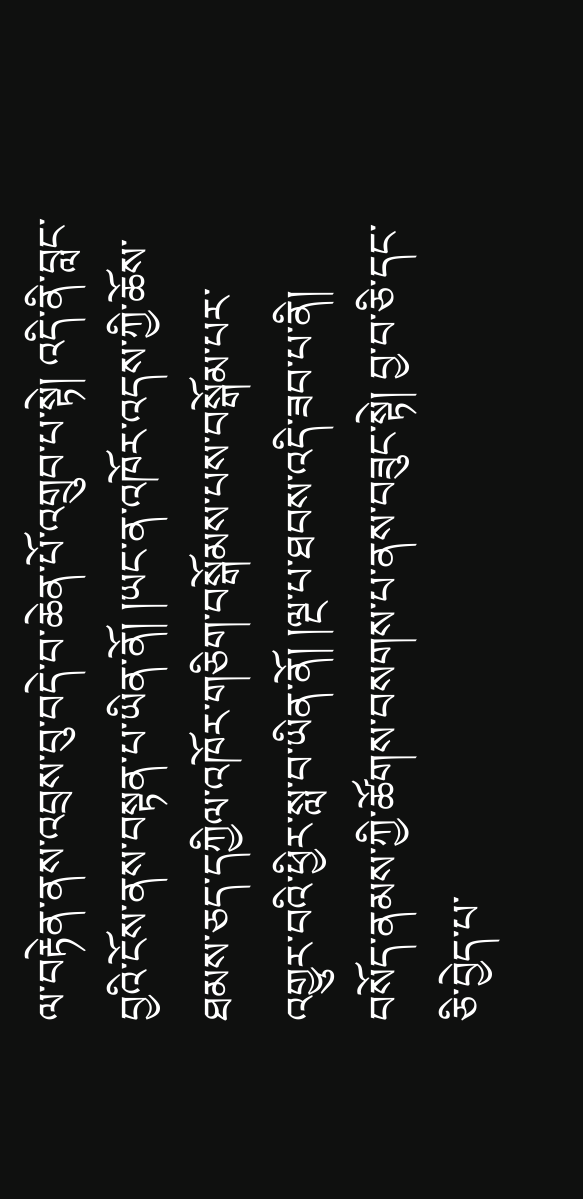ལ་བརྟེན་ནས་འབྲས་བུ་བདེ་བ་ཆེན་པོ་འགྲུབ་པ་སྟེ། འདི་ནི་བླང་བྱའི་ངོས་ནས་བསྟན་པ་ཡིན་ནོ། །ཡང་ན་འཁོར་འདས་ཀྱི་ཆོས་ཐམས་ཅད་དཀྱིལ་འཁོར་གཅིག་བསྒོམས་པས་བསྒོམ་པར་འགྱུར་བའི་ཕྱིར་སླ་བ་ཡིན་ནོ། །ལྔ་པ་ཐབས་འདི་ཟབ་པ་ནི། བསོད་ནམས་ཀྱི་ཚོགས་བསགས་པ་ནས་བཟུང་སྟེ། བྱ་བ་ཅི་དང་ཅི་བྱེད་པ་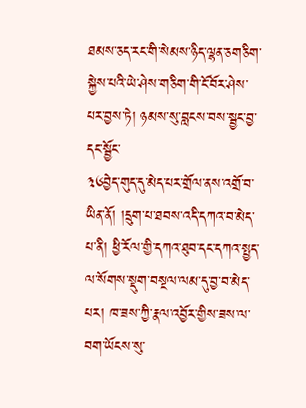ཐམས་ཅད་རང་གི་སེམས་ཉིད་ལྷན་ཅགཅིག་སྐྱེས་པའི་ཡེ་ཤེས་གཅིག་གི་ངོ་བོར་ཤེས་པར་བྱས་ཏེ། ཉམས་སུ་བླངས་བས་སྦྱང་བྱ་དང་སྦྱོང་
༣༦བྱེད་གུད་དུ་མེད་པར་གྲོལ་ནས་འགྲོ་བ་ཡིན་ནོ། །དྲུག་པ་ཐབས་འདི་དཀའ་བ་མེད་པ་ནི། ཕྱི་རོལ་གྱི་དཀའ་ཐུབ་དང་དཀའ་སྤྱད་ལ་སོགས་སྡུག་བསྔལ་ལམ་དུ་བྱ་བ་མེད་པར། ཁ་ཟས་ཀྱི་རྣལ་འབྱོར་གྱིས་ཟས་ལ་བག་ཡོངས་སུ་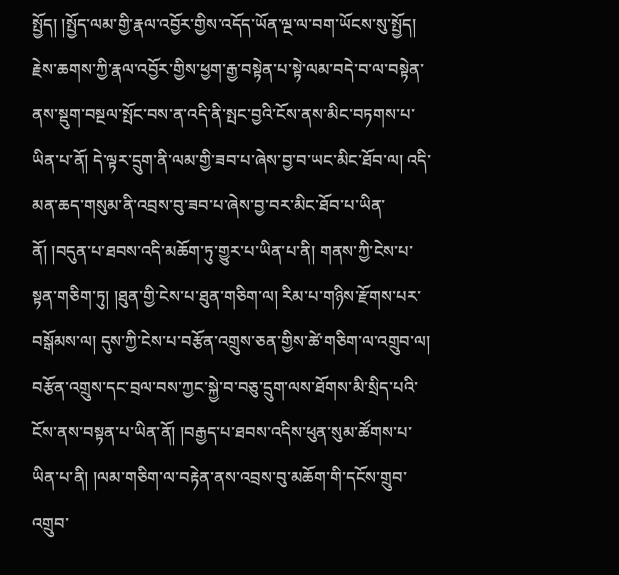སྤྱོད། །སྤྱོད་ལམ་གྱི་རྣལ་འབྱོར་གྱིས་འདོད་ཡོན་ལྔ་ལ་བག་ཡོངས་སུ་སྤྱོད། རྗེས་ཆགས་ཀྱི་རྣལ་འབྱོར་གྱིས་ཕྱག་རྒྱ་བསྟེན་པ་སྟེ་ལམ་བདེ་བ་ལ་བསྟེན་ནས་སྡུག་བསྔལ་སྤོང་བས་ན་འདི་ནི་སྤང་བྱའི་ངོས་ནས་མིང་བཏགས་པ་ཡིན་པ་ནོ། དེ་ལྟར་དྲུག་ནི་ལམ་གྱི་ཟབ་པ་ཞེས་བྱ་བ་ཡང་མིང་ཐོབ་ལ། འདི་མན་ཆད་གསུམ་ནི་འབྲས་བུ་ཟབ་པ་ཞེས་བྱ་བར་མིང་ཐོབ་པ་ཡིན་ནོ། །བདུན་པ་ཐབས་འདི་མཆོག་ཏུ་གྱུར་པ་ཡིན་པ་ནི། གནས་ཀྱི་ངེས་པ་སྟན་གཅིག་ཏུ། །ཐུན་གྱི་ངེས་པ་ཐུན་གཅིག་ལ། རིམ་པ་གཉིས་རྫོགས་པར་བསྒོམས་ལ། དུས་ཀྱི་ངེས་པ་བརྩོན་འགྲུས་ཅན་གྱིས་ཚེ་གཅིག་ལ་འགྲུབ་ལ། བརྩོན་འགྲུས་དང་བྲལ་བས་ཀྱང་སྐྱེ་བ་བཅུ་དྲུག་ལས་ཐོགས་མི་སྲིད་པའི་ངོས་ནས་བསྟན་པ་ཡིན་ནོ། །བརྒྱད་པ་ཐབས་འདིས་ཕུན་སུམ་ཚོགས་པ་ཡིན་པ་ནི། །ལམ་གཅིག་ལ་བརྟེན་ནས་འབྲས་བུ་མཆོག་གི་དངོས་གྲུབ་འགྲུབ་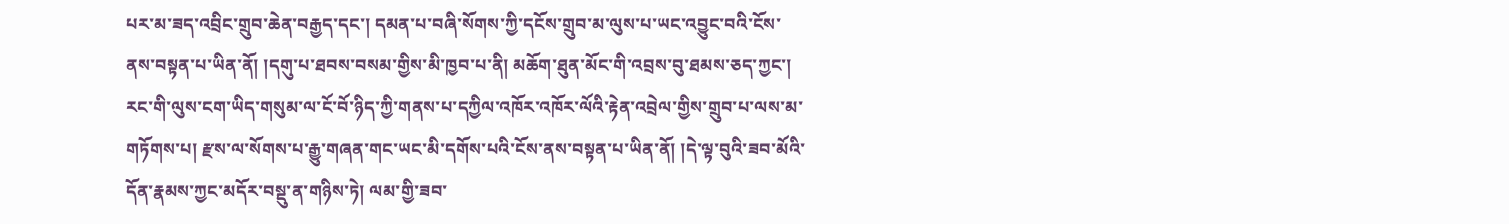པར་མ་ཟད་འབྲིང་གྲུབ་ཆེན་བརྒྱད་དང་། དམན་པ་བཞི་སོགས་ཀྱི་དངོས་གྲུབ་མ་ལུས་པ་ཡང་འབྱུང་བའི་ངོས་ནས་བསྟན་པ་ཡིན་ནོ། །དགུ་པ་ཐབས་བསམ་གྱིས་མི་ཁྱབ་པ་ནི། མཆོག་ཐུན་མོང་གི་འབྲས་བུ་ཐམས་ཅད་ཀྱང་། རང་གི་ལུས་ངག་ཡིད་གསུམ་ལ་ངོ་བོ་ཉིད་ཀྱི་གནས་པ་དཀྱིལ་འཁོར་འཁོར་ལོའི་རྟེན་འབྲེལ་གྱིས་གྲུབ་པ་ལས་མ་གཏོགས་པ། རྫས་ལ་སོགས་པ་རྒྱུ་གཞན་གང་ཡང་མི་དགོས་པའི་ངོས་ནས་བསྟན་པ་ཡིན་ནོ། །དེ་ལྟ་བུའི་ཟབ་མོའི་དོན་རྣམས་ཀྱང་མདོར་བསྡུ་ན་གཉིས་ཏེ། ལམ་གྱི་ཟབ་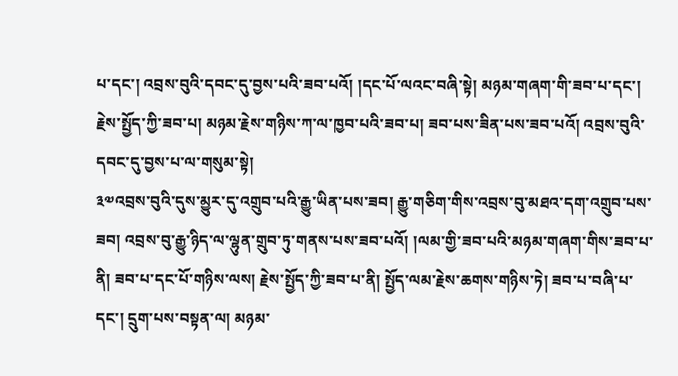པ་དང་། འབྲས་བུའི་དབང་དུ་བྱས་པའི་ཟབ་པའོ། །དང་པོ་ལའང་བཞི་སྟེ། མཉམ་གཞག་གི་ཟབ་པ་དང་། རྗེས་སྤྱོད་ཀྱི་ཟབ་པ། མཉམ་རྗེས་གཉིས་ཀ་ལ་ཁྱབ་པའི་ཟབ་པ། ཟབ་པས་ཟིན་པས་ཟབ་པའོ། འབྲས་བུའི་དབང་དུ་བྱས་པ་ལ་གསུམ་སྟེ།
༣༧འབྲས་བུའི་དུས་མྱུར་དུ་འགྲུབ་པའི་རྒྱུ་ཡིན་པས་ཟབ། རྒྱུ་གཅིག་གིས་འབྲས་བུ་མཐའ་དག་འགྲུབ་པས་ཟབ། འབྲས་བུ་རྒྱུ་ཉིད་ལ་ལྷུན་གྲུབ་ཏུ་གནས་པས་ཟབ་པའོ། །ལམ་གྱི་ཟབ་པའི་མཉམ་གཞག་གིས་ཟབ་པ་ནི། ཟབ་པ་དང་པོ་གཉིས་ལས། རྗེས་སྤྱོད་ཀྱི་ཟབ་པ་ནི། སྤྱོད་ལམ་རྗེས་ཆགས་གཉིས་ཏེ། ཟབ་པ་བཞི་པ་དང་། དྲུག་པས་བསྟན་ལ། མཉམ་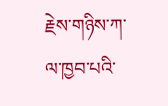རྗེས་གཉིས་ཀ་ལ་ཁྱབ་པའི་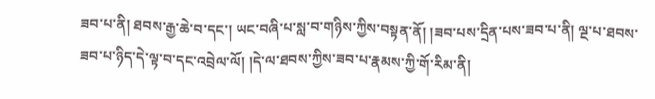ཟབ་པ་ནི། ཐབས་རྒྱ་ཆེ་བ་དང་། ཡང་བཞི་པ་སླ་བ་གཉིས་ཀྱིས་བསྟན་ནོ། །ཟབ་པས་དྲིན་པས་ཟབ་པ་ནི། ལྔ་པ་ཐབས་ཟབ་པ་ཉིད་དེ་ལྟ་བ་དང་འབྲེལ་ལོ། །དེ་ལ་ཐབས་ཀྱིས་ཟབ་པ་རྣམས་ཀྱི་གོ་རིམ་ནི།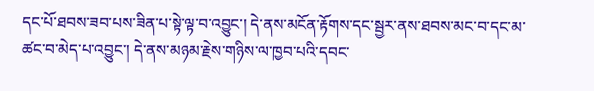དང་པོ་ཐབས་ཟབ་པས་ཟིན་པ་སྟེ་ལྟ་བ་འབྱུང་། དེ་ནས་མངོན་རྟོགས་དང་སྦྱར་ནས་ཐབས་མང་བ་དང་མ་ཚང་བ་མེད་པ་འབྱུང་། དེ་ནས་མཉམ་རྗེས་གཉིས་ལ་ཁྱབ་པའི་དབང་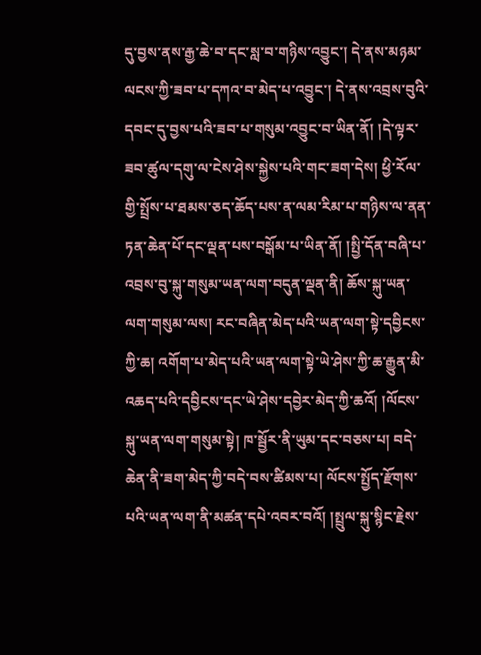དུ་བྱས་ནས་རྒྱ་ཆེ་བ་དང་སླ་བ་གཉིས་འབྱུང་། དེ་ནས་མཉམ་ལངས་ཀྱི་ཟབ་པ་དཀའ་བ་མེད་པ་འབྱུང་། དེ་ནས་འབྲས་བུའི་དབང་དུ་བྱས་པའི་ཟབ་པ་གསུམ་འབྱུང་བ་ཡིན་ནོ། །དེ་ལྟར་ཟབ་ཚུལ་དགུ་ལ་ངེས་ཤེས་སྐྱེས་པའི་གང་ཟག་དེས། ཕྱི་རོལ་གྱི་སྤྲོས་པ་ཐམས་ཅད་ཆོད་པས་ན་ལམ་རིམ་པ་གཉིས་ལ་ནན་ཏན་ཆེན་པོ་དང་ལྡན་པས་བསྒོམ་པ་ཡིན་ནོ། །སྤྱི་དོན་བཞི་པ་འབྲས་བུ་སྐུ་གསུམ་ཡན་ལག་བདུན་ལྡན་ནི། ཆོས་སྐུ་ཡན་ལག་གསུམ་ལས། རང་བཞིན་མེད་པའི་ཡན་ལག་སྟེ་དབྱིངས་ཀྱི་ཆ། འགོག་པ་མེད་པའི་ཡན་ལག་སྟེ་ཡེ་ཤེས་ཀྱི་ཆ་རྒྱུན་མི་འཆད་པའི་དབྱིངས་དང་ཡེ་ཤེས་དབྱེར་མེད་ཀྱི་ཆའོ། །ལོངས་སྐུ་ཡན་ལག་གསུམ་སྟེ། ཁ་སྦྱོར་ནི་ཡུམ་དང་བཅས་པ། བདེ་ཆེན་ནི་ཟག་མེད་ཀྱི་བདེ་བས་ཚིམས་པ། ལོངས་སྤྱོད་རྫོགས་པའི་ཡན་ལག་ནི་མཚན་དཔེ་འབར་བའོ། །སྤྲུལ་སྐུ་སྙིང་རྗེས་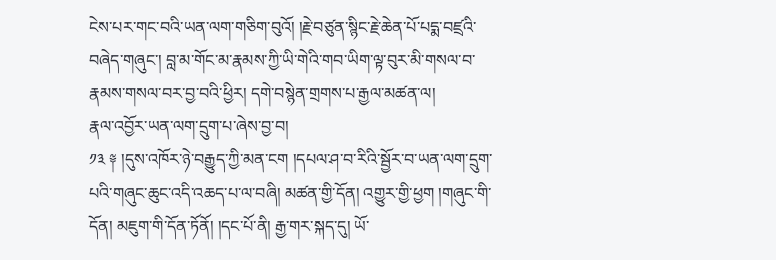ངེས་པར་གང་བའི་ཡན་ལག་གཅིག་བུའོ། །རྗེ་བཙུན་སྙིང་རྗེ་ཆེན་པོ་པདྨ་བཛྲའི་བཞེད་གཞུང་། བླ་མ་གོང་མ་རྣམས་ཀྱི་ཡི་གེའི་གབ་ཡིག་ལྟ་བུར་མི་གསལ་བ་རྣམས་གསལ་བར་བྱ་བའི་ཕྱིར། དགེ་བསྙེན་གྲགས་པ་རྒྱལ་མཚན་ལ།
རྣལ་འབྱོར་ཡན་ལག་དྲུག་པ་ཞེས་བྱ་བ།
༡༣ ༈ །དུས་འཁོར་ཉེ་བརྒྱུད་ཀྱི་མན་ངག །དཔལ་ཤ་བ་རིའི་སྦྱོར་བ་ཡན་ལག་དྲུག་པའི་གཞུང་ཆུང་འདི་འཆད་པ་ལ་བཞི། མཚན་གྱི་དོན། འགྱུར་གྱི་ཕྱག །གཞུང་གི་དོན། མཇུག་གི་དོན་ཏོནོ། །དང་པོ་ནི། རྒྱ་གར་སྐད་དུ། ཡོ་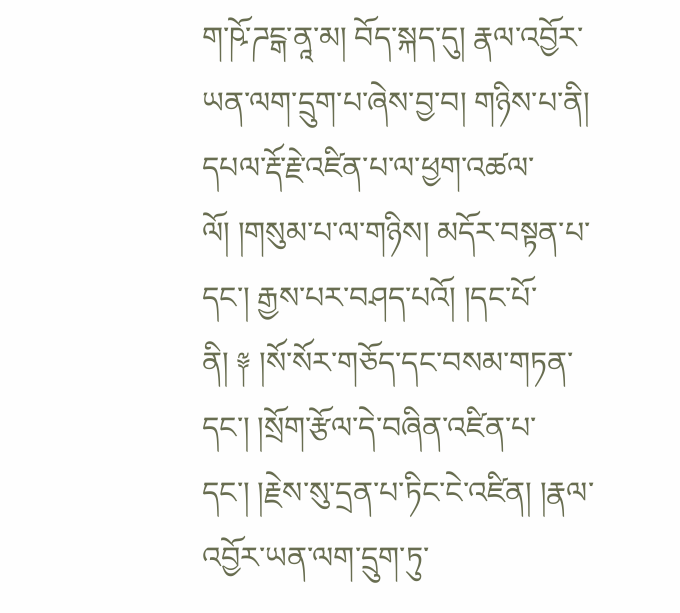ག་ཥོ་ཌངྒ་ནཱ་མ། བོད་སྐད་དུ། རྣལ་འབྱོར་ཡན་ལག་དྲུག་པ་ཞེས་བྱ་བ། གཉིས་པ་ནི། དཔལ་རྡོ་རྗེ་འཛིན་པ་ལ་ཕྱག་འཚལ་ལོ། །གསུམ་པ་ལ་གཉིས། མདོར་བསྟན་པ་དང་། རྒྱས་པར་བཤད་པའོ། །དང་པོ་ནི། ༈ །སོ་སོར་གཅོད་དང་བསམ་གཏན་དང་། །སྲོག་རྩོལ་དེ་བཞིན་འཛིན་པ་དང་། །རྗེས་སུ་དྲན་པ་ཏིང་ངེ་འཛིན། །རྣལ་འབྱོར་ཡན་ལག་དྲུག་ཏུ་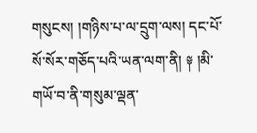གསུངས། །གཉིས་པ་ལ་དྲུག་ལས། དང་པོ་སོ་སོར་གཅོད་པའི་ཡན་ལག་ནི། ༈ །མི་གཡོ་བ་ནི་གསུམ་ལྡན་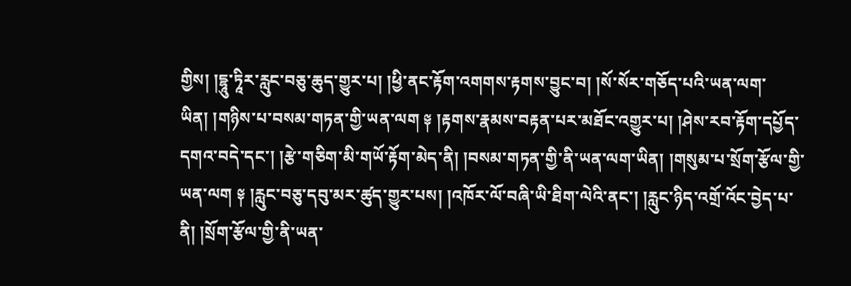གྱིས། །དྷཱུ་ཏཱིར་རླུང་བཅུ་ཆུད་གྱུར་པ། །ཕྱི་ནང་རྟོག་འགགས་རྟགས་བྱུང་བ། །སོ་སོར་གཅོད་པའི་ཡན་ལག་ཡིན། །གཉིས་པ་བསམ་གཏན་གྱི་ཡན་ལག ༈ །རྟགས་རྣམས་བརྟན་པར་མཐོང་འགྱུར་པ། །ཤེས་རབ་རྟོག་དཔྱོད་དགའ་བདེ་དང་། །རྩེ་གཅིག་མི་གཡོ་རྟོག་མེད་ནི། །བསམ་གཏན་གྱི་ནི་ཡན་ལག་ཡིན། །གསུམ་པ་སྲོག་རྩོལ་གྱི་ཡན་ལག ༈ །རླུང་བཅུ་དབུ་མར་ཚུད་གྱུར་པས། །འཁོར་ལོ་བཞི་ཡི་ཐིག་ལེའི་ནང་། །རླུང་ཉིད་འགྲོ་འོང་བྱེད་པ་ནི། །སྲོག་རྩོལ་གྱི་ནི་ཡན་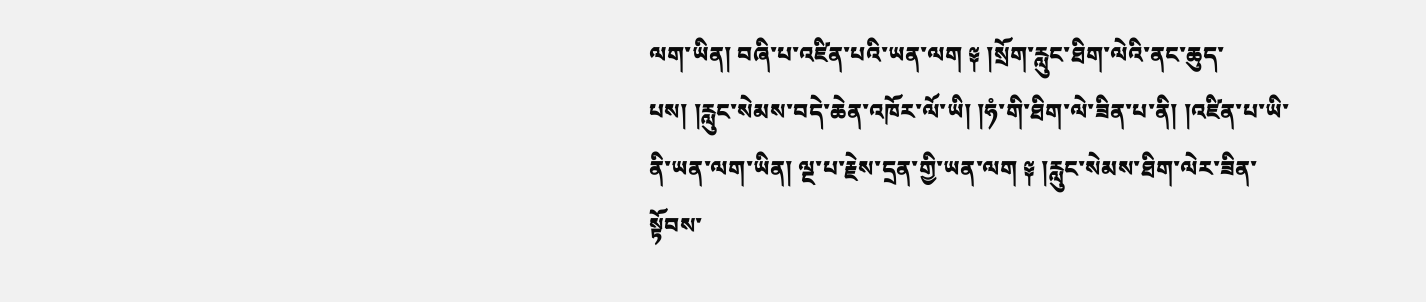ལག་ཡིན། བཞི་པ་འཛིན་པའི་ཡན་ལག ༈ །སྲོག་རླུང་ཐིག་ལེའི་ནང་ཆུད་པས། །རླུང་སེམས་བདེ་ཆེན་འཁོར་ལོ་ཡི། །ཧཾ་གི་ཐིག་ལེ་ཟིན་པ་ནི། །འཛིན་པ་ཡི་ནི་ཡན་ལག་ཡིན། ལྔ་པ་རྗེས་དྲན་གྱི་ཡན་ལག ༈ །རླུང་སེམས་ཐིག་ལེར་ཟིན་སྟོབས་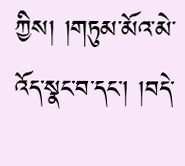ཀྱིས། །གཏུམ་མོའ་མེ་འོད་སྣང་བ་དང་། །བདེ་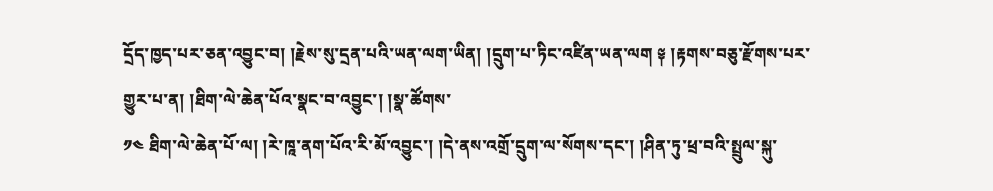དྲོད་ཁྱད་པར་ཅན་འབྱུང་བ། །རྗེས་སུ་དྲན་པའི་ཡན་ལག་ཡིན། །དྲུག་པ་ཏིང་འཛིན་ཡན་ལག ༈ །རྟགས་བཅུ་རྫོགས་པར་གྱུར་པ་ན། །ཐིག་ལེ་ཆེན་པོའ་སྣང་བ་འབྱུང་། །སྣ་ཚོགས་
༡༤ ཐིག་ལེ་ཆེན་པོ་ལ། །རེ་ཁཱ་ནག་པོའ་རི་མོ་འབྱུང་། །དེ་ནས་འགྲོ་དྲུག་ལ་སོགས་དང་། །ཤིན་ཏུ་ཕྲ་བའི་སྤྲུལ་སྐུ་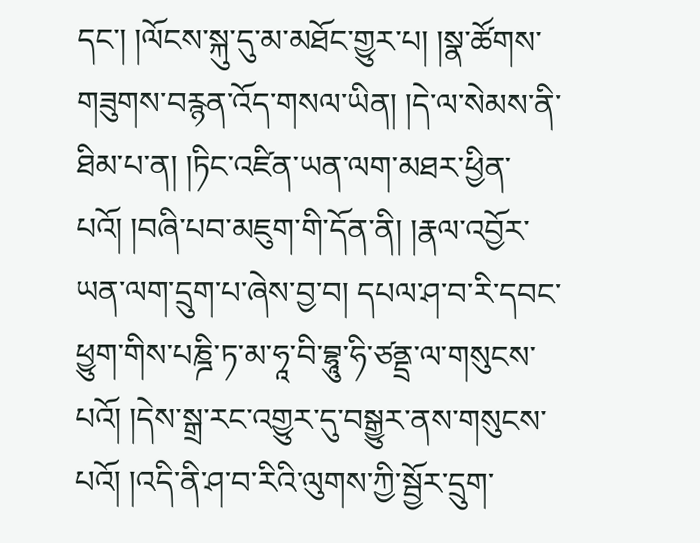དང་། །ལོངས་སྐུ་དུ་མ་མཐོང་གྱུར་པ། །སྣ་ཚོགས་གཟུགས་བརྙན་འོད་གསལ་ཡིན། །དེ་ལ་སེམས་ནི་ཐིམ་པ་ན། །ཏིང་འཛིན་ཡན་ལག་མཐར་ཕྱིན་པའོ། །བཞི་པབ་མཇུག་གི་དོན་ནི། །རྣལ་འབྱོར་ཡན་ལག་དྲུག་པ་ཞེས་བྱ་བ། དཔལ་ཤ་བ་རི་དབང་ཕྱུག་གིས་པཎྜི་ཏ་མ་ཧཱ་བི་བྷཱུ་ཧི་ཙནྡྲ་ལ་གསུངས་པའོ། །དེས་སྒྲ་རང་འགྱུར་དུ་བསྒྱུར་ནས་གསུངས་པའོ། །འདི་ནི་ཤ་བ་རིའི་ལུགས་ཀྱི་སྦྱོར་དྲུག་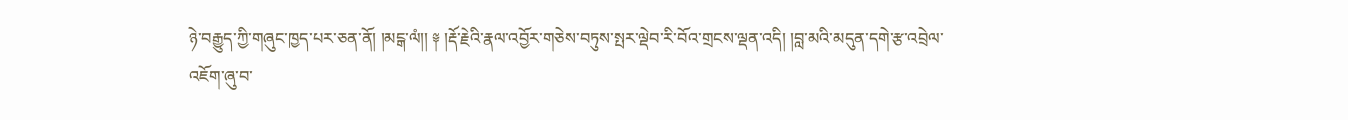ཉེ་བརྒྱུད་ཀྱི་གཞུང་ཁྱད་པར་ཅན་ནོ། །མངྒ་ལཾ།། ༈ །རྡོ་རྗེའི་རྣལ་འབྱོར་གཅེས་བཏུས་སྤར་ལྡེབ་རི་བོའ་གྲངས་ལྡན་འདི། །བླ་མའི་མདུན་དགེ་རྩ་འབྲེལ་འཇོག་ཞུ་བ་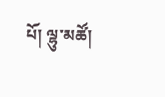པོ། ལྷུ་མཚོ།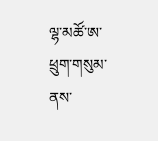ལྷ་མཚོ་ཨ་ཕྲུག་གསུམ་ནས་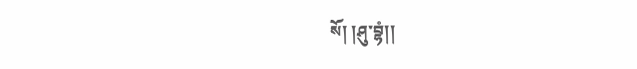སོ། །ཤུ་བྷཾ།།